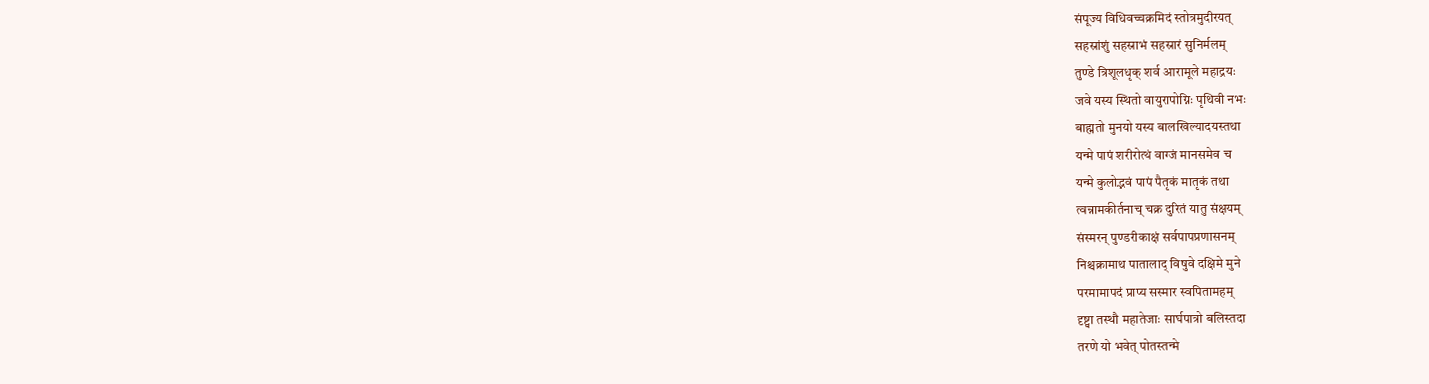संपूज्य विधिवच्चक्रमिदं स्तोत्रमुदीरयत्
सहस्रांशुं सहस्राभं सहस्रारं सुनिर्मलम्
तुण्डे त्रिशूलधृक् शर्व आरामूले महाद्रयः
जवे यस्य स्थितो वायुरापोग्निः पृथिवी नभः
बाह्मतो मुनयो यस्य बालखिल्यादयस्तथा
यन्मे पापं शरीरोत्थं वाग्जं मानसमेव च
यन्मे कुलोद्भवं पापं पैतृकं मातृकं तथा
त्वन्नामकीर्तनाच् चक्र दुरितं यातु संक्षयम्
संस्मरन् पुण्डरीकाक्षं सर्वपापप्रणासनम्
निश्चक्रामाथ पातालाद् विषुवे दक्षिमे मुने
परमामापदं प्राप्य सस्मार स्वपितामहम्
दृष्ट्वा तस्थौ महातेजाः सार्घपात्रो बलिस्तदा
तरणे यो भवेत् पोतस्तन्मे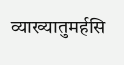व्याख्यातुमर्हसि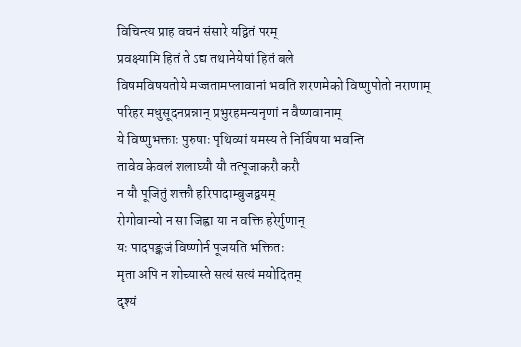विचिन्त्य प्राह वचनं संसारे यद्वितं परम्
प्रवक्ष्यामि हितं ते ऽद्य तथानेयेषां हितं बले
विषमविषयतोये मज्जतामप्लावानां भवति शरणमेको विष्णुपोतो नराणाम्
परिहर मधुसूदनप्रन्नान् प्रभुरहमन्यनृणां न वैष्णवानाम्
ये विष्णुभक्ताः पुरुषाः पृथिव्यां यमस्य ते निर्विषया भवन्ति
तावेव केवलं शलाघ्यौ यौ तत्पूजाकरौ करौ
न यौ पूजितुं शक्तौ हरिपादाम्बुजद्वयम्
रोगोवान्यो न सा जिह्वा या न वक्ति हरेर्गुणान्
यः पादपङ्कजं विष्णोर्न पूजयति भक्तितः
मृता अपि न शोच्यास्ते सत्यं सत्यं मयोदितम्
दृश्यं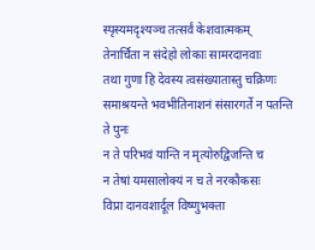स्पृस्यमदृश्यञ्च तत्सर्वं केशवात्मकम्
तेनार्चिता न संदेहो लोकाः सामरदानवाः
तथा गुणा हि देवस्य त्वसंख्यातास्तु चक्रिणः
समाश्रयन्ते भवभीतिनाशनं संसारगर्ते न पतन्ति ते पुनः
न ते परिभवं यान्ति न मृत्योरुद्विजन्ति च
न तेषां यमसालोक्यं न च ते नरकौकसः
विप्रा दानवशार्दूल विष्णुभक्ता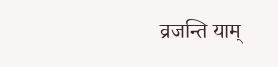व्रजन्ति याम्